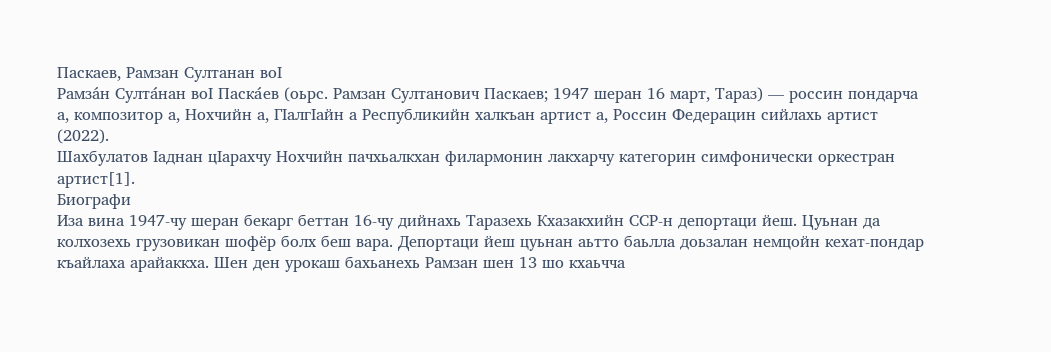Паскаев, Рамзан Султанан воӀ
Рамза́н Султа́нан воӀ Паска́ев (оьрс. Рамзан Султанович Паскаев; 1947 шеран 16 март, Тараз) — россин пондарча а, композитор а, Нохчийн а, ГӀалгӀайн а Республикийн халкъан артист а, Россин Федерацин сийлахь артист (2022).
Шахбулатов Ӏаднан цӀарахчу Нохчийн пачхьалкхан филармонин лакхарчу категорин симфонически оркестран артист[1].
Биографи
Иза вина 1947-чу шеран бекарг беттан 16-чу дийнахь Таразехь Кхазакхийн ССР-н депортаци йеш. Цуьнан да колхозехь грузовикан шофёр болх беш вара. Депортаци йеш цуьнан аьтто баьлла доьзалан немцойн кехат-пондар къайлаха арайаккха. Шен ден урокаш бахьанехь Рамзан шен 13 шо кхаьчча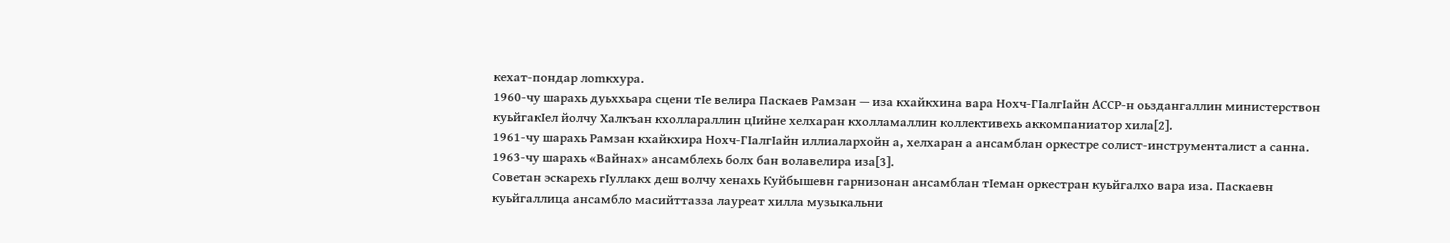кехат-пондар лоmкхура.
1960-чу шарахь дуьххьара сцени тӀе велира Паскаев Рамзан — иза кхайкхина вара Нохч-ГӀалгӀайн АССР-н оьздангаллин министерствон куьйгакӀел йолчу Халкъан кхоллараллин цӀийне хелхаран кхолламаллин коллективехь аккомпаниатор хила[2].
1961-чу шарахь Рамзан кхайкхира Нохч-ГӀалгӀайн иллиалархойн а, хелхаран а ансамблан оркестре солист-инструменталист а санна. 1963-чу шарахь «Вайнах» ансамблехь болх бан волавелира иза[3].
Советан эскарехь гӀуллакх деш волчу хенахь Куйбышевн гарнизонан ансамблан тӀеман оркестран куьйгалхо вара иза. Паскаевн куьйгаллица ансамбло масийттазза лауреат хилла музыкальни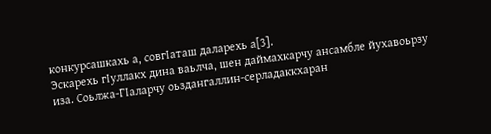конкурсашкахь а, совгӀаташ даларехь а[3].
Эскарехь гӀуллакх дина ваьлча, шен даймахкарчу ансамбле йухавоьрзу иза. Соьлжа-ГӀаларчу оьздангаллин-серладаккхаран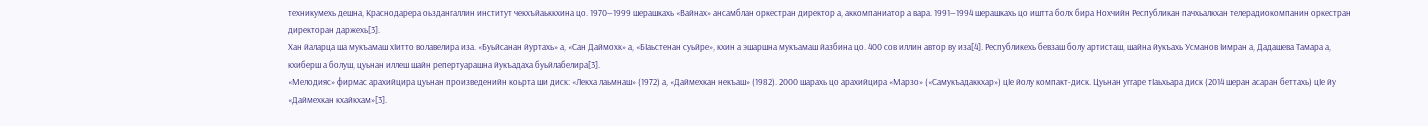техникумехь дешна, Краснодарера оьздангаллин институт чекхъйаьккхина цо. 1970—1999 шерашкахь «Вайнах» ансамблан оркестран директор а, аккомпаниатор а вара. 1991—1994 шерашкахь цо иштта болх бира Нохчийн Республикан пачхьалкхан телерадиокомпанин оркестран директоран даржехь[3].
Хан йаларца ша мукъамаш хӀитто волавелира иза. «Буьйсанан йуртахь» а, «Сан Даймохк» а, «БӀаьстенан суьйре», кхин а эшаршна мукъамаш йазбина цо. 400 сов иллин автор ву иза[4]. Республикехь бевзаш болу артисташ, шайна йукъахь Усманов Ӏимран а, Дадашева Тамара а, кхиберш а болуш, цуьнан иллеш шайн репертуарашна йукъадаха буьйлабелира[3].
«Мелодияс» фирмас арахийцира цуьнан произведенийн коьрта ши диск: «Лекха лаьмнаш» (1972) а, «Даймехкан некъаш» (1982). 2000 шарахь цо арахийцира «Марзо» («Самукъадаккхар») цӀе йолу компакт-диск. Цуьнан уггаре тӀаьхьара диск (2014 шеран асаран беттахь) цӀе йу «Даймехкан кхайкхам»[3].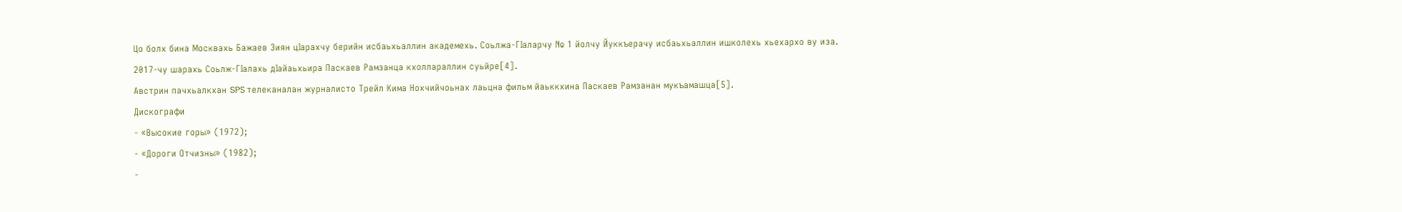Цо болх бина Москвахь Бажаев Зиян цӀарахчу берийн исбаьхьаллин академехь. Соьлжа-ГӀаларчу № 1 йолчу Йуккъерачу исбаьхьаллин ишколехь хьехархо ву иза.
2017-чу шарахь Соьлж-ГӀалахь дӀайаьхьира Паскаев Рамзанца кхоллараллин суьйре[4].
Австрин пачхьалкхан SPS телеканалан журналисто Трейл Кима Нохчийчоьнах лаьцна фильм йаьккхина Паскаев Рамзанан мукъамашца[5].
Дискографи
- «Высокие горы» (1972);
- «Дороги Отчизны» (1982);
-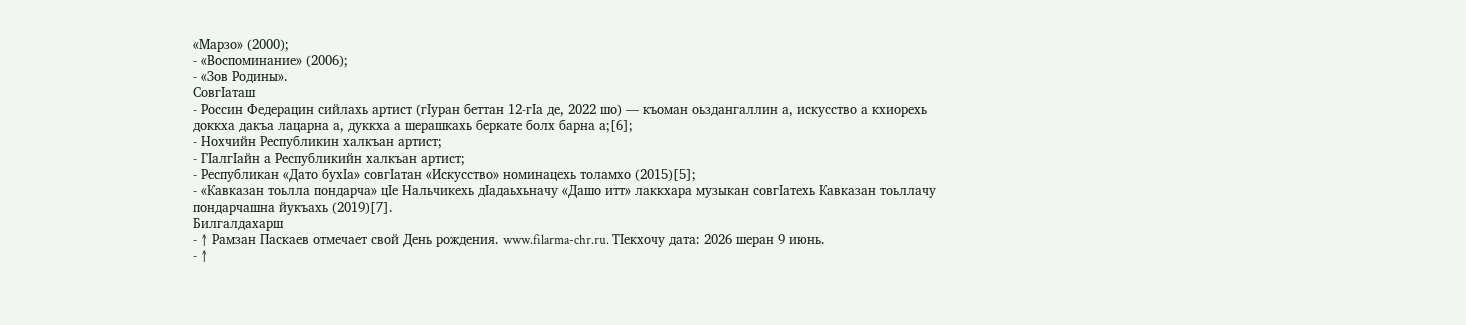«Марзо» (2000);
- «Воспоминание» (2006);
- «Зов Родины».
СовгӀаташ
- Россин Федерацин сийлахь артист (гӀуран беттан 12-гӀа де, 2022 шо) — къоман оьздангаллин а, искусство а кхиорехь доккха дакъа лацарна а, дуккха а шерашкахь беркате болх барна а;[6];
- Нохчийн Республикин халкъан артист;
- ГӀалгӀайн а Республикийн халкъан артист;
- Республикан «Дато бухӀа» совгӀатан «Искусство» номинацехь толамхо (2015)[5];
- «Кавказан тоьлла пондарча» цӀе Нальчикехь дӀадаьхьначу «Дашо итт» лаккхара музыкан совгӀатехь Кавказан тоьллачу пондарчашна йукъахь (2019)[7].
Билгалдахарш
- ↑ Рамзан Паскаев отмечает свой День рождения. www.filarma-chr.ru. ТӀекхочу дата: 2026 шеран 9 июнь.
- ↑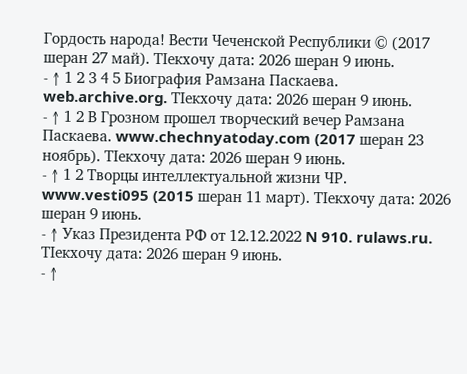Гордость народа! Вести Чеченской Республики © (2017 шеран 27 май). ТӀекхочу дата: 2026 шеран 9 июнь.
- ↑ 1 2 3 4 5 Биография Рамзана Паскаева. web.archive.org. ТӀекхочу дата: 2026 шеран 9 июнь.
- ↑ 1 2 В Грозном прошел творческий вечер Рамзана Паскаева. www.chechnyatoday.com (2017 шеран 23 ноябрь). ТӀекхочу дата: 2026 шеран 9 июнь.
- ↑ 1 2 Творцы интеллектуальной жизни ЧР. www.vesti095 (2015 шеран 11 март). ТӀекхочу дата: 2026 шеран 9 июнь.
- ↑ Указ Президента РФ от 12.12.2022 N 910. rulaws.ru. ТӀекхочу дата: 2026 шеран 9 июнь.
- ↑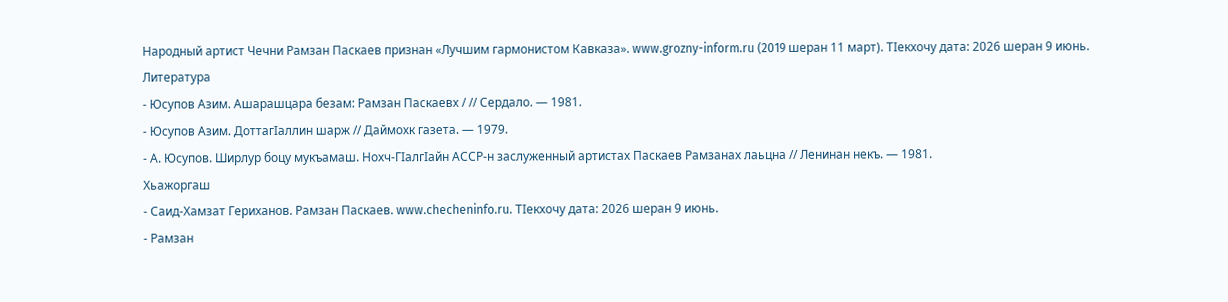Народный артист Чечни Рамзан Паскаев признан «Лучшим гармонистом Кавказа». www.grozny-inform.ru (2019 шеран 11 март). ТӀекхочу дата: 2026 шеран 9 июнь.
Литература
- Юсупов Азим. Ашарашцара безам: Рамзан Паскаевх / // Сердало. — 1981.
- Юсупов Азим. ДоттагӀаллин шарж // Даймохк газета. — 1979.
- А. Юсупов. Ширлур боцу мукъамаш. Нохч-ГIалгIайн АССР-н заслуженный артистах Паскаев Рамзанах лаьцна // Ленинан некъ. — 1981.
Хьажоргаш
- Саид-Хамзат Гериханов. Рамзан Паскаев. www.checheninfo.ru. ТӀекхочу дата: 2026 шеран 9 июнь.
- Рамзан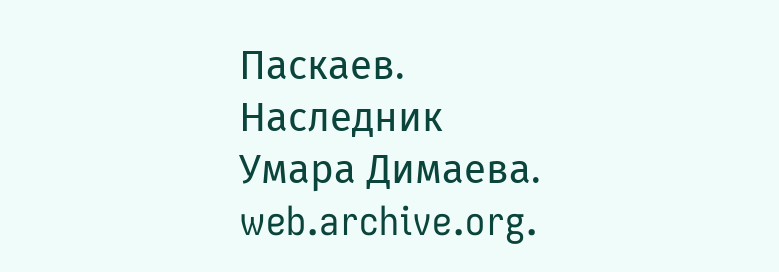Паскаев. Наследник Умара Димаева. web.archive.org.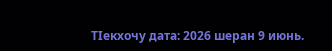ТӀекхочу дата: 2026 шеран 9 июнь.